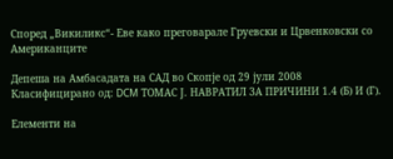Според „Викиликс“- Еве како преговарале Груевски и Црвенковски со Американците

Депеша на Амбасадата на САД во Скопје од 29 јули 2008
Класифицирано од: DCM ТОМАС Ј. НАВРАТИЛ ЗА ПРИЧИНИ 1.4 (Б) И (Г).

Елементи на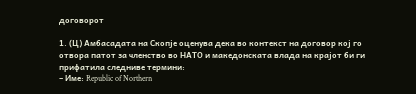договорот

1. (Ц) Амбасадата на Скопје оценува дека во контекст на договор кој го отвора патот за членство во НАТО и македонската влада на крајот би ги прифатила следниве термини:
– Име: Republic of Northern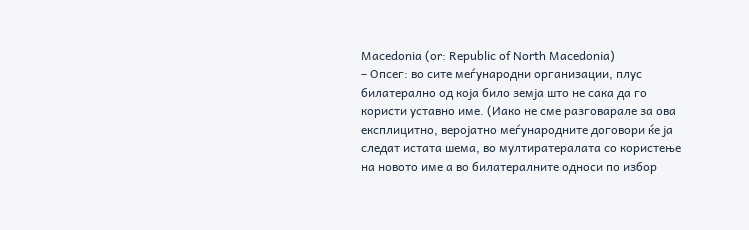Macedonia (or: Republic of North Macedonia)
– Опсег: во сите меѓународни организации, плус билатерално од која било земја што не сака да го користи уставно име. (Иако не сме разговарале за ова експлицитно, веројатно меѓународните договори ќе ја следат истата шема, во мултиратералата со користење на новото име а во билатералните односи по избор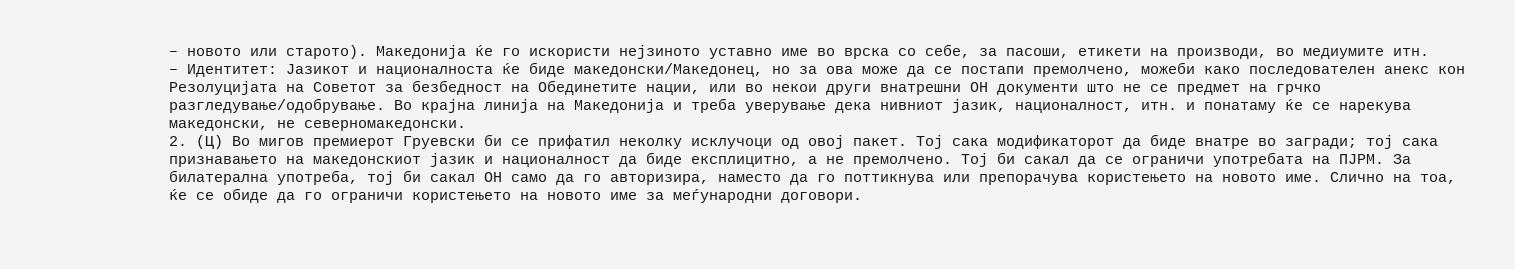– новото или старото). Македонија ќе го искористи нејзиното уставно име во врска со себе, за пасоши, етикети на производи, во медиумите итн.
– Идентитет: Јазикот и националноста ќе биде македонски/Македонец, но за ова може да се постапи премолчено, можеби како последователен анекс кон Резолуцијата на Советот за безбедност на Обединетите нации, или во некои други внатрешни ОН документи што не се предмет на грчко разгледување/одобрување. Во крајна линија на Македонија и треба уверување дека нивниот јазик, националност, итн. и понатаму ќе се нарекува македонски, не северномакедонски.
2. (Ц) Во мигов премиерот Груевски би се прифатил неколку исклучоци од овој пакет. Тој сака модификаторот да биде внатре во загради; тој сака признавањето на македонскиот јазик и националност да биде експлицитно, а не премолчено. Тој би сакал да се ограничи употребата на ПЈРМ. За билатерална употреба, тој би сакал ОН само да го авторизира, наместо да го поттикнува или препорачува користењето на новото име. Слично на тоа, ќе се обиде да го ограничи користењето на новото име за меѓународни договори.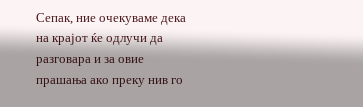Сепак, ние очекуваме дека на крајот ќе одлучи да разговара и за овие прашања ако преку нив го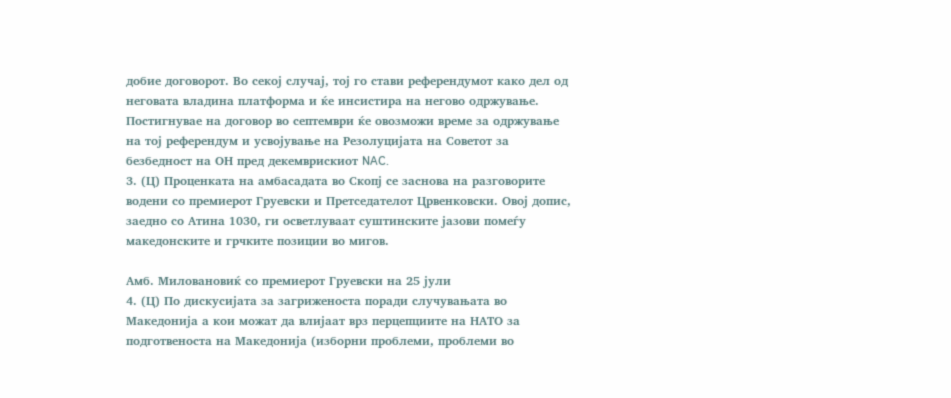добие договорот. Во секој случај, тој го стави референдумот како дел од неговата владина платформа и ќе инсистира на негово одржување. Постигнувае на договор во септември ќе овозможи време за одржување на тој референдум и усвојување на Резолуцијата на Советот за безбедност на ОН пред декемврискиот NAC.
3. (Ц) Проценката на амбасадата во Скопј се заснова на разговорите водени со премиерот Груевски и Претседателот Црвенковски. Овој допис, заедно со Атина 1030, ги осветлуваат суштинските јазови помеѓу македонските и грчките позиции во мигов.

Амб. Миловановиќ со премиерот Груевски на 25 јули
4. (Ц) По дискусијата за загриженоста поради случувањата во Македонија а кои можат да влијаат врз перцепциите на НАТО за подготвеноста на Македонија (изборни проблеми, проблеми во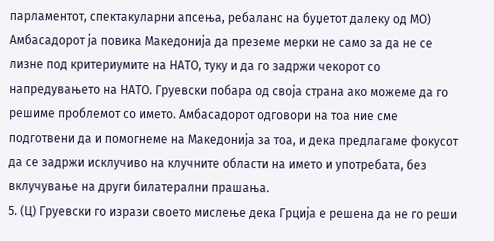парламентот, спектакуларни апсења, ребаланс на буџетот далеку од МО) Амбасадорот ја повика Македонија да преземе мерки не само за да не се лизне под критериумите на НАТО, туку и да го задржи чекорот со напредувањето на НАТО. Груевски побара од своја страна ако можеме да го решиме проблемот со името. Амбасадорот одговори на тоа ние сме подготвени да и помогнеме на Македонија за тоа, и дека предлагаме фокусот да се задржи исклучиво на клучните области на името и употребата, без вклучување на други билатерални прашања.
5. (Ц) Груевски го изрази своето мислење дека Грција е решена да не го реши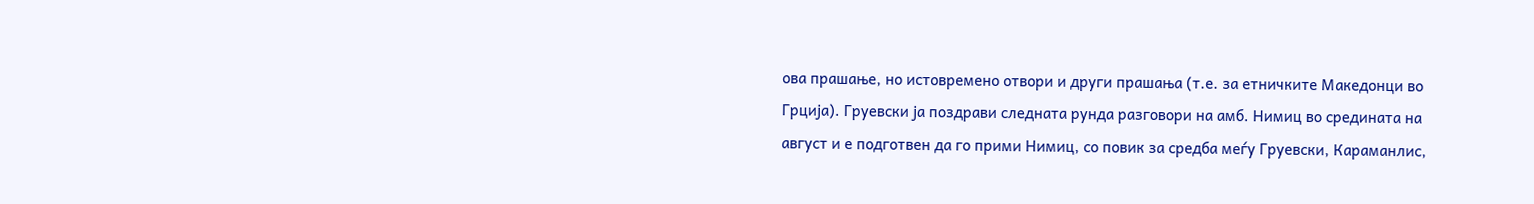ова прашање, но истовремено отвори и други прашања (т.е. за етничките Македонци во Грција). Груевски ја поздрави следната рунда разговори на амб. Нимиц во средината на август и е подготвен да го прими Нимиц, со повик за средба меѓу Груевски, Караманлис,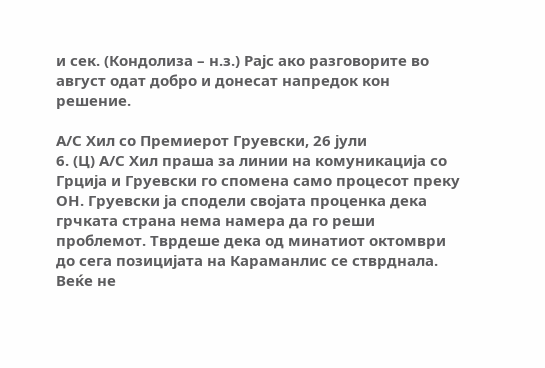и сек. (Кондолиза – н.з.) Рајс ако разговорите во август одат добро и донесат напредок кон решение.

А/С Хил сo Премиерот Груевски, 26 јули
6. (Ц) А/С Хил праша за линии на комуникација со Грција и Груевски го спомена само процесот преку ОН. Груевски ја сподели својата проценка дека грчката страна нема намера да го реши проблемот. Тврдеше дека од минатиот октомври до сега позицијата на Караманлис се стврднала. Веќе не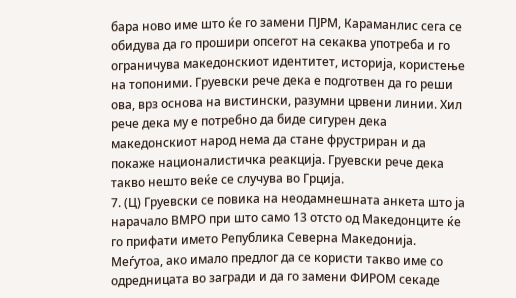бара ново име што ќе го замени ПЈРМ, Караманлис сега се обидува да го прошири опсегот на секаква употреба и го ограничува македонскиот идентитет, историја, користење на топоними. Груевски рече дека е подготвен да го реши ова, врз основа на вистински, разумни црвени линии. Хил рече дека му е потребно да биде сигурен дека македонскиот народ нема да стане фрустриран и да покаже националистичка реакција. Груевски рече дека такво нешто веќе се случува во Грција.
7. (Ц) Груевски се повика на неодамнешната анкета што ја нарачало ВМРО при што само 13 отсто од Македонците ќе го прифати името Република Северна Македонија.
Меѓутоа, ако имало предлог да се користи такво име со одредницата во загради и да го замени ФИРОМ секаде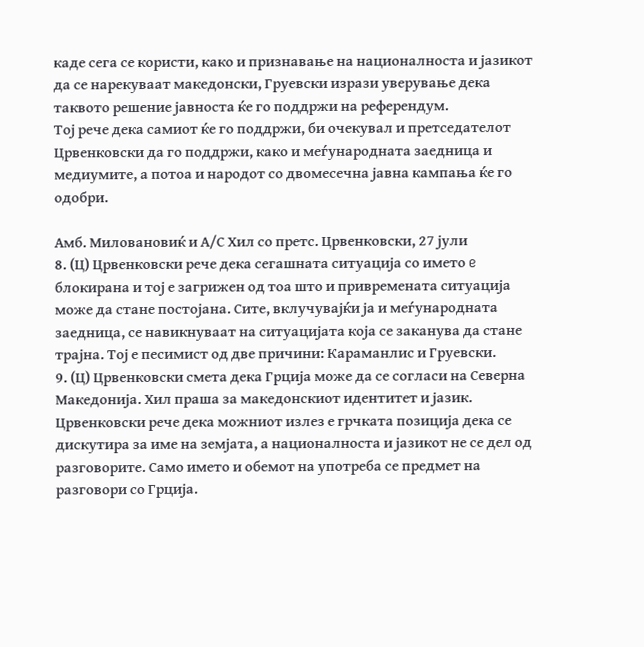каде сега се користи, како и признавање на националноста и јазикот да се нарекуваат македонски, Груевски изрази уверување дека таквото решение јавноста ќе го поддржи на референдум.
Тој рече дека самиот ќе го поддржи, би очекувал и претседателот Црвенковски да го поддржи, како и меѓународната заедница и медиумите, а потоа и народот со двомесечна јавна кампања ќе го одобри.

Амб. Миловановиќ и А/С Хил со претс. Црвенковски, 27 јули
8. (Ц) Црвенковски рече дека сегашната ситуација со името e блокиранa и тој е загрижен од тоа што и привремената ситуација може да стане постојана. Сите, вклучувајќи ја и меѓународната заедница, се навикнуваат на ситуацијата која се заканува да стане трајна. Тој е песимист од две причини: Караманлис и Груевски.
9. (Ц) Црвенковски смета дека Грција може да се согласи на Северна Македонија. Хил праша за македонскиот идентитет и јазик. Црвенковски рече дека можниот излез е грчката позиција дека се дискутира за име на земјата, а националноста и јазикот не се дел од разговорите. Само името и обемот на употреба се предмет на разговори со Грција.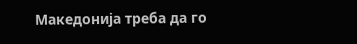Македонија треба да го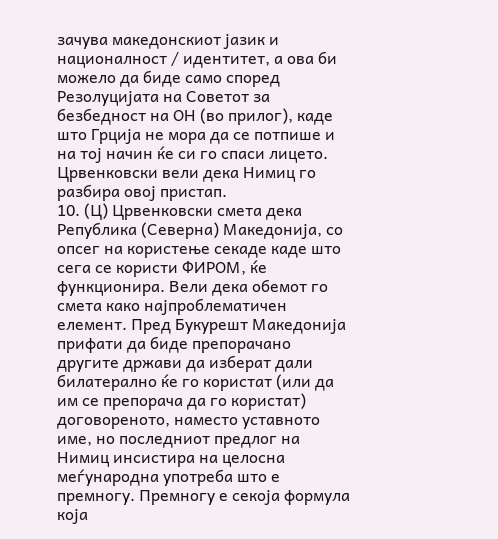зачува македонскиот јазик и националност / идентитет, а ова би можело да биде само според Резолуцијата на Советот за безбедност на ОН (во прилог), каде што Грција не мора да се потпише и на тој начин ќе си го спаси лицето. Црвенковски вели дека Нимиц го разбира овој пристап.
10. (Ц) Црвенковски смета дека Република (Северна) Македонија, со опсег на користење секаде каде што сега се користи ФИРОМ, ќе функционира. Вели дека обемот го смета како најпроблематичен елемент. Пред Букурешт Македонија прифати да биде препорачано другите држави да изберат дали билатерално ќе го користат (или да им се препорача да го користат) договореното, наместо уставното име, но последниот предлог на Нимиц инсистира на целосна меѓународна употреба што е премногу. Премногу е секоја формула која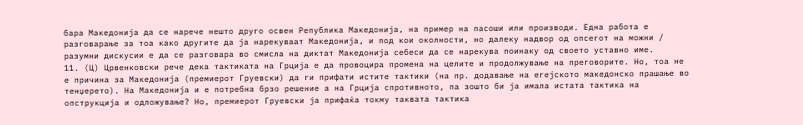бара Македонија да се нарече нешто друго освен Република Македонија, на пример на пасоши или производи. Една работа е разговарање за тоа како другите да ја нарекуваат Македонија, и под кои околности, но далеку надвор од опсегот на можни / разумни дискусии е да се разговара во смисла на диктат Македонија себеси да се нарекува поинаку од своето уставно име.
11. (Ц) Црвенковски рече дека тактиката на Грција е да провоцира промена на целите и продолжување на преговорите. Но, тоа не е причина за Македонија (премиерот Груевски) да ги прифати истите тактики (на пр. додавање на егејското македонско прашање во тенџерето). На Македонија и е потребна брзо решение а на Грција спротивното, па зошто би ја имала истата тактика на опструкција и одложување? Но, премиерот Груевски ја прифаќа токму таквата тактика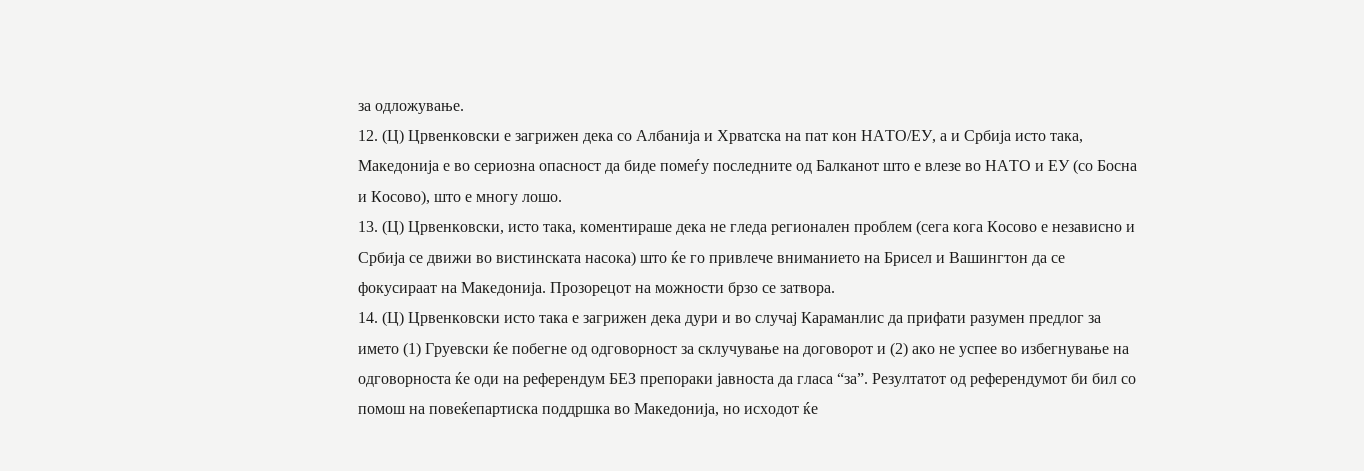за одложување.
12. (Ц) Црвенковски е загрижен дека со Албанија и Хрватска на пат кон НАТО/ЕУ, а и Србија исто така, Македонија е во сериозна опасност да биде помеѓу последните од Балканот што е влезе во НАТО и ЕУ (со Босна и Косово), што е многу лошо.
13. (Ц) Црвенковски, исто така, коментираше дека не гледа регионален проблем (сега кога Косово е независно и Србија се движи во вистинската насока) што ќе го привлече вниманието на Брисел и Вашингтон да се фокусираат на Македонија. Прозорецот на можности брзо се затвора.
14. (Ц) Црвенковски исто така е загрижен дека дури и во случај Караманлис да прифати разумен предлог за
името (1) Груевски ќе побегне од одговорност за склучување на договорот и (2) ако не успее во избегнување на одговорноста ќе оди на референдум БЕЗ препораки јавноста да гласа “за”. Резултатот од референдумот би бил со помош на повеќепартиска поддршка во Македонија, но исходот ќе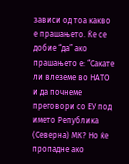зависи од тоа какво е прашањето. Ќе се добие “да” ако прашањето е: “Сакате ли влеземе во НАТО и да почнеме преговори со ЕУ под името Република (Северна) МК? Но ќе пропадне ако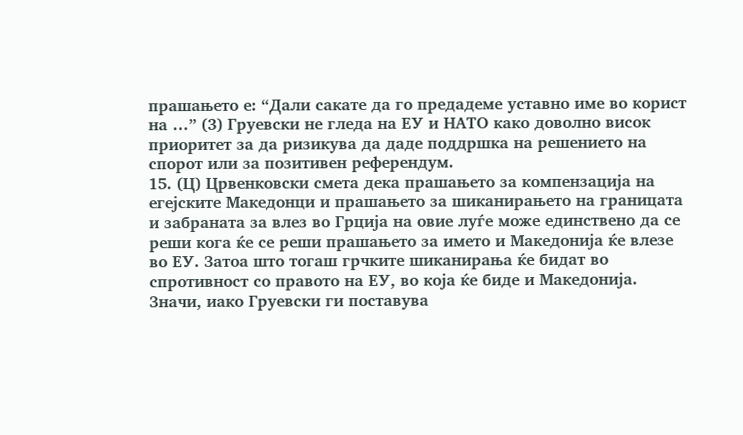прашањето е: “Дали сакате да го предадеме уставно име во корист на …” (3) Груевски не гледа на ЕУ и НАТО како доволно висок приоритет за да ризикува да даде поддршка на решението на спорот или за позитивен референдум.
15. (Ц) Црвенковски смета дека прашањето за компензација на егејските Македонци и прашањето за шиканирањето на границата и забраната за влез во Грција на овие луѓе може единствено да се реши кога ќе се реши прашањето за името и Македонија ќе влезе во ЕУ. Затоа што тогаш грчките шиканирања ќе бидат во спротивност со правото на ЕУ, во која ќе биде и Македонија. Значи, иако Груевски ги поставува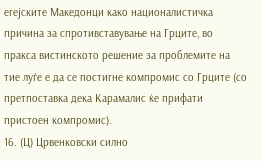егејските Македонци како националистичка причина за спротивставување на Грците, во пракса вистинското решение за проблемите на тие луѓе е да се постигне компромис со Грците (со претпоставка дека Карамалис ќе прифати пристоен компромис).
16. (Ц) Црвенковски силно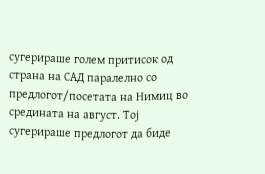сугерираше голем притисок од страна на САД паралелно со предлогот/посетата на Нимиц во средината на август. Тој сугерираше предлогот да биде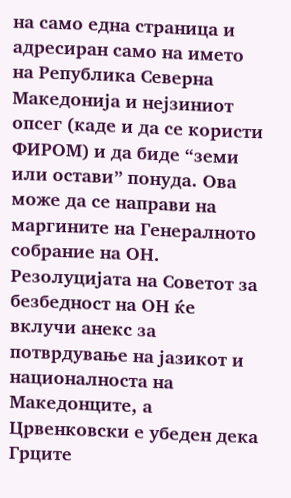на само една страница и адресиран само на името на Република Северна Македонија и нејзиниот опсег (каде и да се користи ФИРОМ) и да биде “земи или остави” понуда. Ова може да се направи на маргините на Генералното собрание на ОН. Резолуцијата на Советот за безбедност на ОН ќе вклучи анекс за потврдување на јазикот и националноста на Македонците, а Црвенковски е убеден дека Грците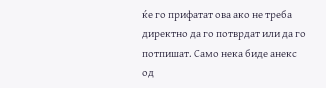ќе го прифатат ова ако не треба директно да го потврдат или да го потпишат. Само нека биде анекс од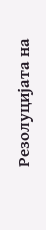Резолуцијата на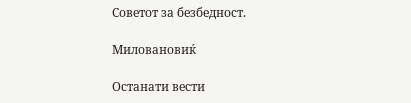Советот за безбедност.

Миловановиќ

Останати вести